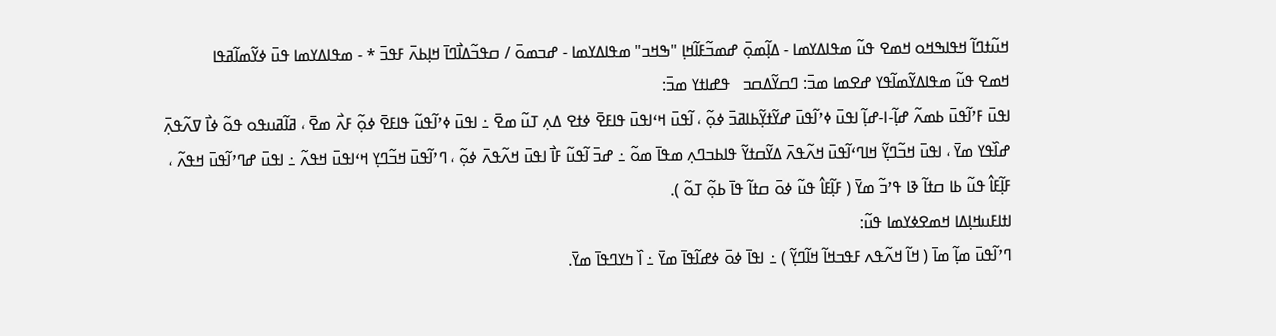ߞߎ߬ߙߣߊ߬ ߞߟߊߒߞߋ ߞߘߐ ߟߎ߬ ߘߟߊߡߌߘߊ - ߡߊ߲߬ߘߋ߲߫ ߝߘߏ߬ߓߊ߬ߞߊ߲ "ߒߞߏ" ߘߟߊߡߌߘߊ - ߝߏߘߋ߫ / ߛߟߏ߬ߡߊ߯ߣߊ߫ ߞߊ߲ߕߍ߫ ߓߟߏ߫ * - ߘߟߊߡߌߘߊ ߟߎ߫ ߦߌ߬ߘߊ߬ߥߟߊ
ߞߘߐ ߟߎ߬ ߘߟߊߡߌ߬ߘߊ߬ߟߌ ߝߐߘߊ ߘߏ߫: ߣߛߌ߬ߡߛߏ   ߟߝߊߙߌ ߘߏ߫:
ߊߟߎ߫ ߓߴߊ߬ߟߎ߫ ߕߘߍ߬ ߝߊ߲߬-ߊ-ߝߊ߲߬ ߊߟߎ߫ ߦߴߊ߬ߟߎ߫ ߝߌ߬ߙߌ߲߬ߕߊߥߏ߫ ߦߋ߲߬ ، ߊ߬ߟߎ߫ ߞߵߊߟߎ߫ ߟߊߓߐ߫ ߦߙߐ ߡߍ߲ ߠߎ߬ ߘߐ߫ ߸ ߊߟߎ߫ ߦߴߊ߬ߟߎ߬ ߟߊߓߐ߫ ߦߋ߲߬ ߓߍ߯ ߘߐ߫ ، ߥߊ߬ߥߎߟߋ ߟߋ߬ ߦߊ߯ ߜߍ߬ߟߍ߲߫ ߝߊ߰ߟߌ ߘߌ߫ ، ߊߟߎ߫ ߞߏ߬ߣߌ߲߬ ߞߊߣߵߊ߬ߟߎ߫ ߞߍ߬ߟߍ߫ ߡߌ߬ߛߙߌ߬ ߟߊߕߏߣߍ߲ ߘߟߊ߫ ߘߋ߬ ߸ ߝߏ߫ ߊ߬ߟߎ߬ ߓߊ߯ ߊߟߎ߫ ߞߍ߬ߟߍ߫ ߦߋ߲߬ ، ߣߴߊ߬ߟߎ߫ ߞߏ߬ߣߌ߲ ߞߵߊߟߎ߫ ߞߟߍ߬ ߸ ߊߟߎ߫ ߝߣߴߊ߬ߟߎ߫ ߞߟߍ߬ ، ߓߊ߲߬ߓߊ߮ ߟߎ߬ ߕߊ ߛߙߊ߬ ߢߊ ߟߴߏ߬ ߘߌ߫ ( ߓߊ߲߬ߓߊ߮ ߟߎ߬ ߦߋ߫ ߛߙߊ߬ ߟߊ߫ ߕߋ߲߬ ߠߋ߬ ).
ߊߙߊߓߎߞߊ߲ߡߊ ߞߘߐߦߌߘߊ ߟߎ߬:
ߣߴߊ߬ߟߎ߫ ߘߊ߲߬ ߘߊ߫ ( ߞߊ߬ ߞߍ߬ߟߍ ߓߟߏߞߊ߬ ߞߊ߬ߣߌ߲߬ ) ߸ ߊߟߊ߫ ߦߋ߫ ߦߝߊ߬ߟߊ߫ ߘߌ߫ ߸ ߊ߰ ߤߌߣߟߊ߫ ߘߌ߫.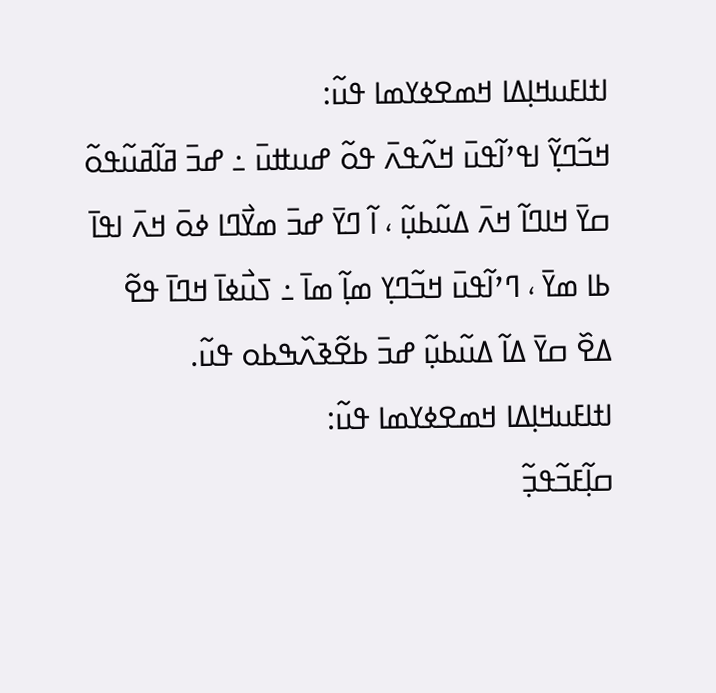ߊߙߊߓߎߞߊ߲ߡߊ ߞߘߐߦߌߘߊ ߟߎ߬:
ߞߏ߬ߣߌ߲߬ ߊߟߴߊ߬ߟߎ߫ ߞߍ߬ߟߍ߫ ߟߋ߬ ߝߎߚߎ߫ ߸ ߝߏ߫ ߥߊ߬ߥߎ߬ߟߋ߬ ߛߌ߫ ߞߊߣߊ߬ ߞߍ߫ ߡߎ߬ߕߎ߲߬ ، ߊ߬ ߣߌ߫ ߝߏ߫ ߘߌ߯ߣߊ ߦߋ߫ ߞߍ߫ ߊߟߊ߫ ߕߊ ߘߌ߫ ، ߣߴߊ߬ߟߎ߫ ߞߏ߬ߣߌ߲ ߘߊ߲߬ ߘߊ߫ ߸ ߖߎ߯ߦߊ߫ ߞߣߊ߫ ߟߐ߬ ߡߐ߰ ߛߌ߫ ߡߊ߬ ߡߎ߬ߕߎ߲߬ ߝߏ߫ ߕߐ߬ߢߍ߰ߒߕߋ ߟߎ߬.
ߊߙߊߓߎߞߊ߲ߡߊ ߞߘߐߦߌߘߊ ߟߎ߬:
ߛߊ߲߬ߓߏ߬ߟߏ߲߬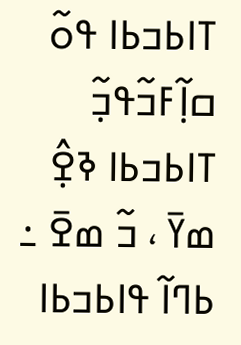ߠߊߕߏߕߊ ߟߋ߬ ߛߊ߲߬ߓߏ߬ߟߏ߲߬ ߠߊߕߏߕߊ ߢߐ߲߮ ߘߌ߫ ، ߏ߬ ߘߐ߫ ߸ ߕߣߊ߬ ߟߊߕߏߕߊ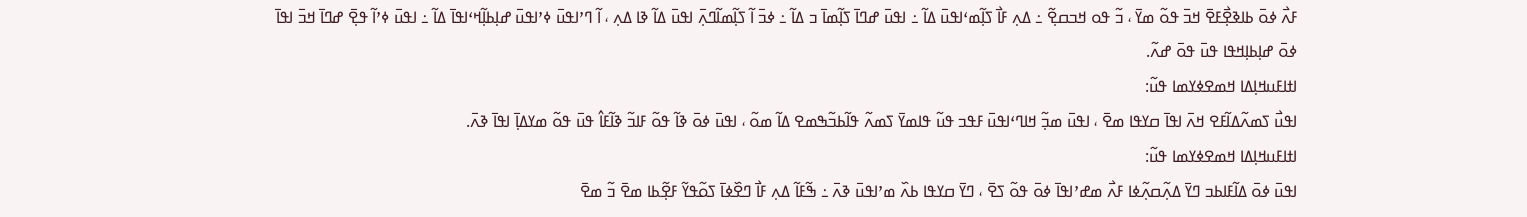ߓߍ߯ ߦߋ߫ ߕߊߢߐ߲߯ߓߐ߫ ߞߏ߫ ߟߋ߬ ߘߌ߫ ، ߏ߬ ߟߋ ߞߏߛߐ߲߬ ߸ ߡߍ߲ ߓߊ߯ ߖߊ߲߬ߘߵߊߟߎ߫ ߡߊ߬ ߸ ߊߟߎ߫ ߝߣߊ߫ ߖߊ߲߬ߘߊ߫ ߏ ߡߊ߬ ߸ ߦߏ߫ ߊ߬ ߖߊ߲߬ߘߊ߬ߣߍ߲߫ ߊߟߎ߫ ߡߊ߬ ߢߊ ߡߍ߲ ، ߊ߬ ߣߴߊߟߎ߫ ߦߴߊߟߎ߫ ߝߊ߲ߕߊ߲߬ߞߵߊߟߊ߫ ߡߊ߬ ߸ ߊߟߎ߫ ߦߴߊ߬ ߟߐ߲߫ ߝߣߊ߫ ߞߏ߫ ߊߟߊ߫ ߦߋ߫ ߝߊ߲ߕߊ߲ߞߟߊ ߟߎ߫ ߟߋ߫ ߝߍ߬.
ߊߙߊߓߎߞߊ߲ߡߊ ߞߘߐߦߌߘߊ ߟߎ߬:
ߊߟߎ߯ ߖߘߍ߬ߡߊ߬ߓߐ ߞߍ߫ ߊߟߊ߫ ߛߌߟߊ ߘߐ߫ ، ߊߟߎ߫ ߘߏ߲߬ ߞߊߣߵߊߟߎ߫ ߓߟߏ ߟߎ߬ ߟߊߘߌ߫ ߖߘߍ߬ ߟߊ߬ߕߏ߬ߒߘߐ ߡߊ߬ ߘߋ߬ ، ߊߟߎ߫ ߦߋ߫ ߢߊ߬ ߟߋ߬ ߓߊߏ߬ ߢߊ߬ߓߊ߮ ߟߎ߫ ߟߋ߬ ߘߌߡߊ߲߫ ߊߟߊ߫ ߢߍ߫.
ߊߙߊߓߎߞߊ߲ߡߊ ߞߘߐߦߌߘߊ ߟߎ߬:
ߊߟߎ߫ ߦߋ߫ ߡߊ߬ߓߊߕߏ ߣߌ߫ ߡߍ߲߬ߛߍ߲߬ߦߊ ߓߍ߯ ߘߝߴߊߟߊ߫ ߦߋ߫ ߟߋ߬ ߖߐ߫ ، ߣߌ߫ ߛߌߟߊ ߕߍ߰ ߘߴߊߟߎ߫ ߢߍ߫ ߸ ߒ߬ߓߊ߬ ߡߍ߲ ߓߊ߯ ߣߐ߰ߦߊ߫ ߖߋ߬ߟߌ߬ ߓߐ߲߬ߕߊ ߘߐ߫ ߏ߬ ߘߐ߫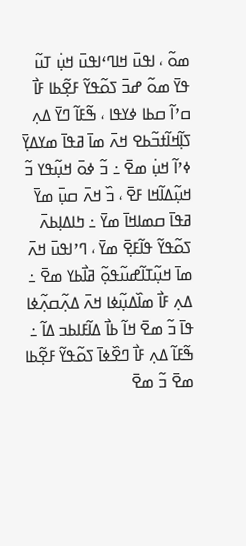ߘߋ߬ ، ߊߟߎ߫ ߞߊߣߵߊߟߎ߫ ߞߎ߲߭ ߠߎ߬ ߟߌ߫ ߘߋ߬ ߝߏ߫ ߖߋ߬ߟߌ߬ ߓߐ߲߬ߕߊ ߓߊ߯ ߛߴߊ߬ ߛߕߊ ߦߌߟߊ ، ߒ߬ߓߊ߬ ߣߌ߫ ߡߍ߲ ߖߊ߲߬ߞߊ߬ߙߏ߬ߕߐ ߞߍ߫ ߘߊ߫ ߥߟߊ߫ ߘߌߡߌ߲߫ ߦߴߊ߬ ߞߎ߲߭ ߘߐ߫ ߸ ߏ߬ ߦߋ߫ ߞߎ߲߬ߟߌ ߏ߬ ߞߎ߲߬ߡߊ߬ߞߊ ߓߐ߫ ، ߏ߰ ߞߍ߫ ߛߎ߲߫ ߘߌ߫ ߥߟߊ߫ ߛߘߊߞߊ߫ ߘߌ߫ ߸ ߤߊߡߊ߲ߕߍ߫ ߖߋ߬ߟߌ߬ ߟߊ߬ߓߐ߲߫ ߘߌ߫ ، ߣߴߊߟߎ߫ ߞߍ߫ ߘߊ߫ ߞߎ߲߬ߠߊ߬ߝߎ߬ߟߋ߲߬ ߥߊ߯ߕߌ ߘߐ߫ ߸ ߡߍ߲ ߓߊ߯ ߘߊ߰ߡߎ߲߬ߦߊ ߞߍ߫ ߡߍ߲߬ߛߍ߲߬ߦߊ ߟߊ߫ ߏ߬ ߘߐ߫ ߞߊ߬ ߕߊ߯ ߡߊ߬ߓߊߕߏ ߡߊ߬ ߸ ߒ߬ߓߊ߬ ߡߍ߲ ߓߊ߯ ߣߐ߰ߦߊ߫ ߖߋ߬ߟߌ߬ ߓߐ߲߬ߕߊ ߘߐ߫ ߏ߬ ߘߐ߫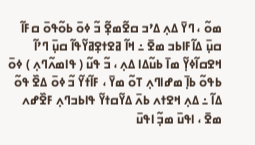ߘߋ߬ ، ߣߌ߫ ߡߍ߲ ߡߴߏ ߛߐ߬ߘߐ߲߬ ߏ߬ ߦߋ߫ ߕߋ߬ߟߋ߫ ߛߓߊ߬ ߛߎ߲߫ ߡߊ߬ߓߊߕߏ ߘߐ߫ ߸ ߞߊ߬ ߥߐߙߐ߲ߥߌ߬ߟߊ߬ ߛߎ߲߫ ߣߴߊ߬ ߞߐߛߊ߬ߦߌ߲߬ ߘߊ߫ ߕߎ߬ߡߊ ߡߍ߲ ، ߏ߬ ߟߎ߬ ( ߟߊߘߍ߬ߣߍ߲ ) ߦߋ߫ ߕߟߋ߬ ߕߊ߲߫ ߘߝߊߣߍ߲ ߠߋ߬ ߘߌ߫ ، ߓߊ߬ߙߌ߬ ߏ߬ ߦߋ߫ ߡߐ߰ ߟߋ߬ ߡߊ߬ ߸ ߡߍ߲ ߞߐߙߍ ߕߍ߫ ߡߌ߬ߛߙߌ߬ ߟߊߕߏߣߍ߲ ߓߐ߰ߝߍ ߘߐ߫ ، ߊߟߎ߫ ߘߏ߲߬ ߊߟߎ߫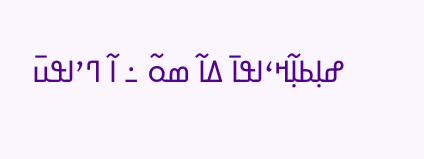ߝߊ߲ߕߊ߲߬ߞߵߊߟߊ߫ ߡߊ߬ ߘߋ߬ ߸ ߊ߬ ߣߴߊߟߎ߫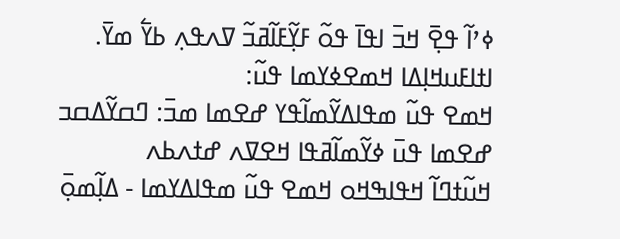ߦߴߊ߬ ߟߐ߲߫ ߞߏ߫ ߊߟߊ߫ ߟߋ߬ ߓߌ߲߬ߓߊ߬ߥߏ߬ ߜߍߟߍ߲ ߕߌ߱ ߘߌ߫.
ߊߙߊߓߎߞߊ߲ߡߊ ߞߘߐߦߌߘߊ ߟߎ߬:
ߞߘߐ ߟߎ߬ ߘߟߊߡߌ߬ߘߊ߬ߟߌ ߝߐߘߊ ߘߏ߫: ߣߛߌ߬ߡߛߏ
ߝߐߘߊ ߟߎ߫ ߦߌ߬ߘߊ߬ߥߟߊ ߞߐߜߍ ߝߙߍߕߍ
ߞߎ߬ߙߣߊ߬ ߞߟߊߒߞߋ ߞߘߐ ߟߎ߬ ߘߟߊߡߌߘߊ - ߡߊ߲߬ߘߋ߲߫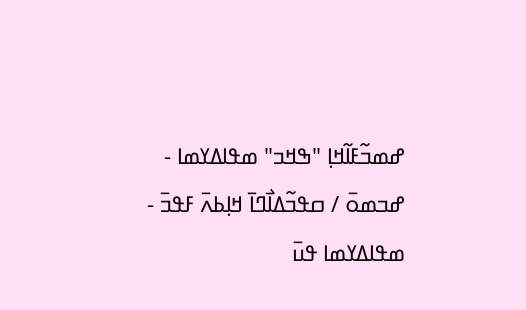ߝߘߏ߬ߓߊ߬ߞߊ߲ "ߒߞߏ" ߘߟߊߡߌߘߊ - ߝߏߘߋ߫ / ߛߟߏ߬ߡߊ߯ߣߊ߫ ߞߊ߲ߕߍ߫ ߓߟߏ߫ - ߘߟߊߡߌߘߊ ߟߎ߫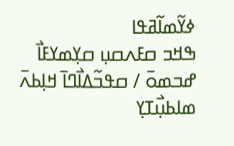ߦߌ߬ߘߊ߬ߥߟߊ
ߒߞߏ ߛߓߍߛߎ߲ ߛߌ߲ߘߌߓߊ߯ ߝߏߘߋ߫ / ߛߟߏ߬ߡߊ߯ߣߊ߫ ߞߊ߲ߕߍ߫
ߘߊߕߎ߲߯ߠߌ߲